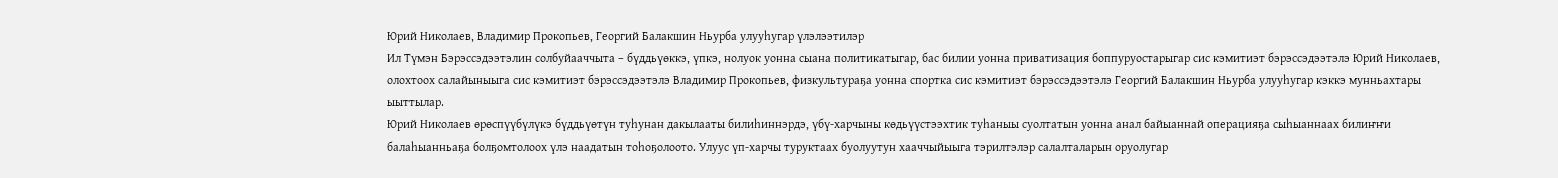Юрий Николаев, Владимир Прокопьев, Георгий Балакшин Ньурба улууһугар үлэлээтилэр
Ил Түмэн Бэрэссэдээтэлин солбуйааччыта – бүддьүөккэ, үпкэ, нолуок уонна сыана политикатыгар, бас билии уонна приватизация боппуруостарыгар сис кэмитиэт бэрэссэдээтэлэ Юрий Николаев, олохтоох салайыныыга сис кэмитиэт бэрэссэдээтэлэ Владимир Прокопьев, физкультураҕа уонна спортка сис кэмитиэт бэрэссэдээтэлэ Георгий Балакшин Ньурба улууһугар кэккэ мунньахтары ыыттылар.
Юрий Николаев өрөспүүбүлүкэ бүддьүөтүн туһунан дакылааты билиһиннэрдэ, үбү-харчыны көдьүүстээхтик туһаныы суолтатын уонна анал байыаннай операцияҕа сыһыаннаах билиҥҥи балаһыанньаҕа болҕомтолоох үлэ наадатын тоһоҕолоото. Улуус үп-харчы туруктаах буолуутун хааччыйыыга тэрилтэлэр салалталарын оруолугар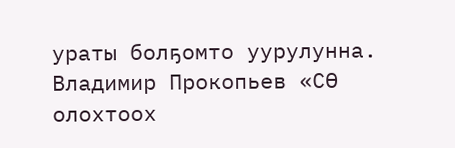ураты болҕомто уурулунна.
Владимир Прокопьев «СӨ олохтоох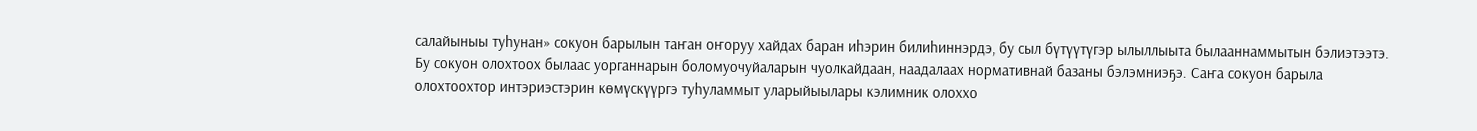салайыныы туһунан» сокуон барылын таҥан оҥоруу хайдах баран иһэрин билиһиннэрдэ, бу сыл бүтүүтүгэр ылыллыыта былааннаммытын бэлиэтээтэ. Бу сокуон олохтоох былаас уорганнарын боломуочуйаларын чуолкайдаан, наадалаах нормативнай базаны бэлэмниэҕэ. Саҥа сокуон барыла олохтоохтор интэриэстэрин көмүскүүргэ туһуламмыт уларыйыылары кэлимник олоххо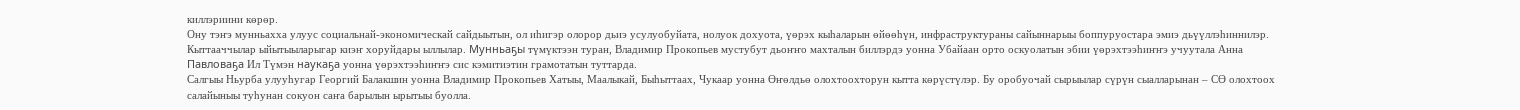киллэриини көрөр.
Ону тэҥэ мунньахха улуус социальнай-экономическай сайдыытын, ол иһигэр олорор дьиэ усулуобуйата, нолуок дохуота, үөрэх кыһаларын өйөөһүн, инфраструктураны сайыннарыы боппуруостара эмиэ дьүүллэһиннилэр. Кыттааччылар ыйытыыларыгар киэҥ хоруйдары ыллылар. Мунньаҕы түмүктээн туран, Владимир Прокопьев мустубут дьоҥҥо махталын биллэрдэ уонна Убайаан орто оскуолатын эбии үөрэхтээһиҥҥэ учуутала Анна Павловаҕа Ил Түмэн наукаҕа уонна үөрэхтээһиҥҥэ сис кэмитиэтин грамотатын туттарда.
Салгыы Ньурба улууһугар Георгий Балакшин уонна Владимир Прокопьев Хатыы, Маалыкай, Быһыттаах, Чукаар уонна Өҥөлдьө олохтоохторун кытта көрүстүлэр. Бу оробуочай сырыылар сүрүн сыалларынан – СӨ олохтоох салайыныы туһунан сокуон саҥа барылын ырытыы буолла.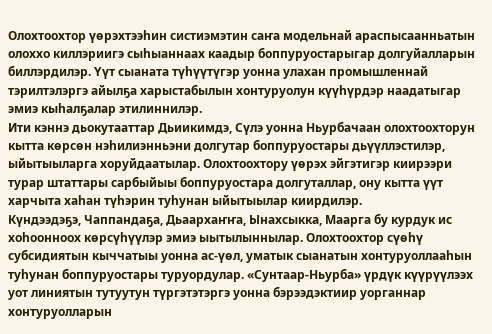Олохтоохтор үөрэхтээһин систиэмэтин саҥа модельнай араспысаанньатын олоххо киллэриигэ сыһыаннаах каадыр боппуруостарыгар долгуйалларын биллэрдилэр. Үүт сыаната түһүүтүгэр уонна улахан промышленнай тэрилтэлэргэ айылҕа харыстабылын хонтуруолун күүһүрдэр наадатыгар эмиэ кыһалҕалар этилиннилэр.
Ити кэннэ дьокутааттар Дьиикимдэ, Сүлэ уонна Ньурбачаан олохтоохторун кытта көрсөн нэһилиэнньэни долгутар боппуруостары дьүүллэстилэр, ыйытыыларга хоруйдаатылар. Олохтоохтору үөрэх эйгэтигэр киирээри турар штаттары сарбыйыы боппуруостара долгуталлар, ону кытта үүт харчыта хаhан түhэрин туһунан ыйытыылар киирдилэр.
Күндээдэҕэ, Чаппандаҕа, Дьаархаҥҥа, Ынахсыкка, Маарга бу курдук ис хоһоонноох көрсүһүүлэр эмиэ ыытылыннылар. Олохтоохтор сүөһү субсидиятын кыччатыы уонна ас-үөл, уматык сыанатын хонтуруоллааһын туһунан боппуруостары туруордулар. «Сунтаар-Ньурба» үрдүк күүрүүлээх уот линиятын тутуутун түргэтэтэргэ уонна бэрээдэктиир уорганнар хонтуруолларын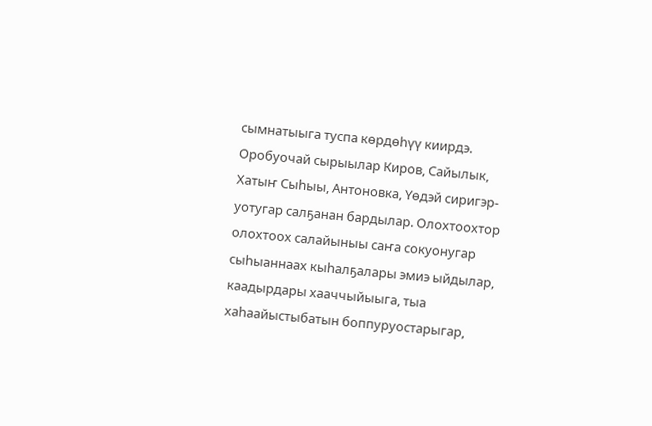сымнатыыга туспа көрдөһүү киирдэ.
Оробуочай сырыылар Киров, Сайылык, Хатыҥ Сыһыы, Антоновка, Үөдэй сиригэр-уотугар салҕанан бардылар. Олохтоохтор олохтоох салайыныы саҥа сокуонугар сыһыаннаах кыһалҕалары эмиэ ыйдылар, каадырдары хааччыйыыга, тыа хаһаайыстыбатын боппуруостарыгар,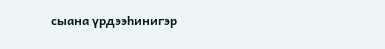сыана үрдээһинигэр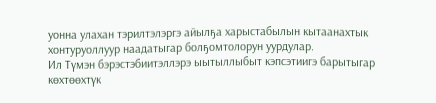уонна улахан тэрилтэлэргэ айылҕа харыстабылын кытаанахтык хонтуруоллуур наадатыгар болҕомтолорун уурдулар.
Ил Түмэн бэрэстэбиитэллэрэ ыытыллыбыт кэпсэтиигэ барытыгар көхтөөхтүк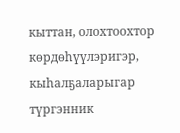кыттан, олохтоохтор көрдөһүүлэригэр, кыһалҕаларыгар түргэнник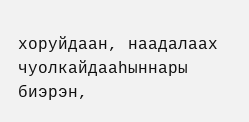хоруйдаан, наадалаах чуолкайдааһыннары биэрэн,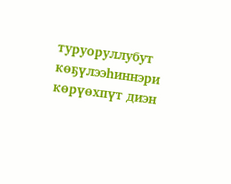туруоруллубут көҕүлээһиннэри көрүөхпүт диэн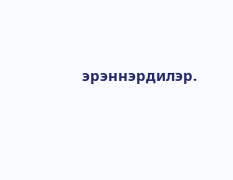эрэннэрдилэр.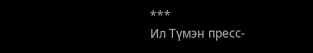***
Ил Түмэн пресс-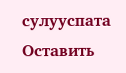сулууспата
Оставить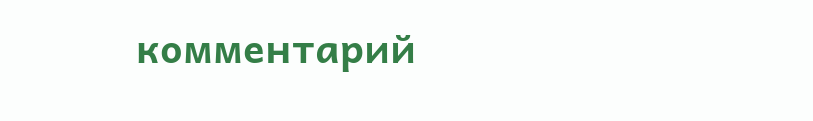комментарий